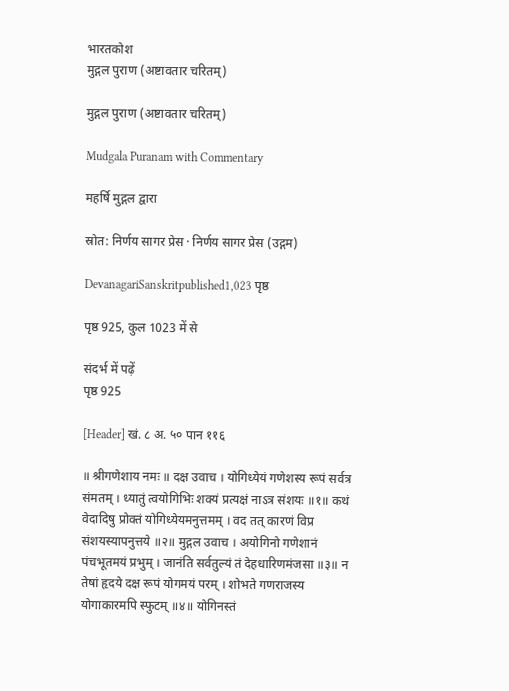भारतकोश
मुद्गल पुराण (अष्टावतार चरितम्)

मुद्गल पुराण (अष्टावतार चरितम्)

Mudgala Puranam with Commentary

महर्षि मुद्गल द्वारा

स्रोत: निर्णय सागर प्रेस · निर्णय सागर प्रेस (उद्गम)

DevanagariSanskritpublished1,023 पृष्ठ

पृष्ठ 925, कुल 1023 में से

संदर्भ में पढ़ें
पृष्ठ 925

[Header] खं. ८ अ. ५० पान ११६

॥ श्रीगणेशाय नमः ॥ दक्ष उवाच । योगिध्येयं गणेशस्य रूपं सर्वत्र संमतम् । ध्यातुं त्वयोगिभिः शक्यं प्रत्यक्षं नाऽत्र संशयः ॥१॥ कथं वेदादिषु प्रोक्तं योगिध्येयमनुत्तमम् । वद तत् कारणं विप्र संशयस्यापनुत्तये ॥२॥ मुद्गल उवाच । अयोगिनो गणेशानं पंचभूतमयं प्रभुम् । जानंति सर्वतुल्यं तं देहधारिणमंजसा ॥३॥ न तेषां हृदये दक्ष रूपं योगमयं परम् । शोभते गणराजस्य योगाकारमपि स्फुटम् ॥४॥ योगिनस्तं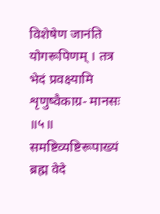विशेषेण जानंति योगरूपिणम् । तत्र भेदं प्रवक्ष्यामि शृणुष्वैकाग्र- मानसः ॥५॥ समष्टिव्यष्टिरूपाख्यं ब्रह्म वेदे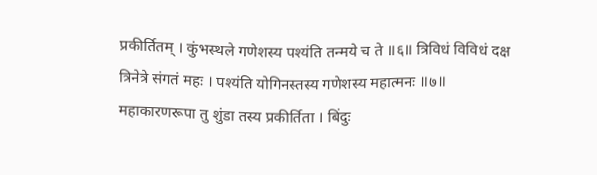प्रकीर्तितम् । कुंभस्थले गणेशस्य पश्यंति तन्मये च ते ॥६॥ त्रिविधं विविधं दक्ष त्रिनेत्रे संगतं महः । पश्यंति योगिनस्तस्य गणेशस्य महात्मनः ॥७॥ महाकारणरूपा तु शुंडा तस्य प्रकीर्तिता । बिंदुः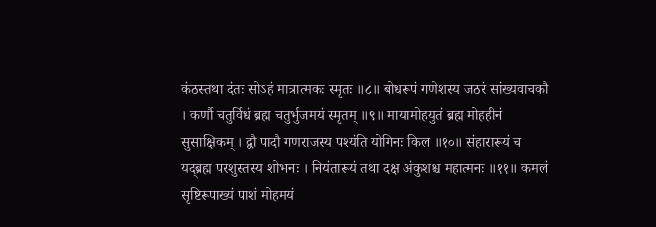कंठस्तथा दंतः सोऽहं मात्रात्मकः स्मृतः ॥८॥ बोधरूपं गणेशस्य जठरं सांख्यवाचकौ । कर्णौ चतुर्विधं ब्रह्म चतुर्भुजमयं स्मृतम् ॥९॥ मायामोहयुतं ब्रह्म मोहहीनं सुसाक्षिकम् । द्वौ पादौ गणराजस्य पश्यंति योगिनः किल ॥१०॥ संहारारूयं च यद्ब्रह्म परशुस्तस्य शोभनः । नियंतारूयं तथा दक्ष अंकुशश्च महात्मनः ॥११॥ कमलं सृष्टिरूपाख्यं पाशं मोहमयं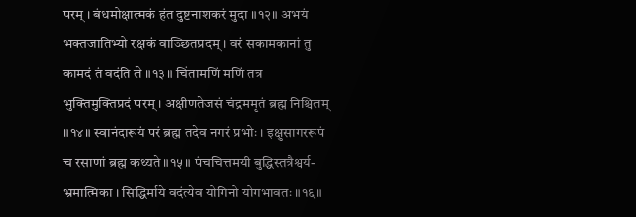परम् । बंधमोक्षात्मकं हंत दुष्टनाशकरं मुदा ॥१२॥ अभयं भक्तजातिभ्यो रक्षकं वाञ्छितप्रदम् । वरं सकामकानां तु कामदं तं वदंति ते ॥१३॥ चिंतामणिं मणिं तत्र भुक्तिमुक्तिप्रदं परम् । अक्षीणतेजसं चंद्रममृतं ब्रह्म निश्चितम् ॥१४॥ स्वानंदारूयं परं ब्रह्म तदेव नगरं प्रभोः । इक्षुसागररूपं च रसाणां ब्रह्म कथ्यते ॥१५॥ पंचचित्तमयी बुद्धिस्तत्रैश्वर्य- भ्रमात्मिका । सिद्धिर्माये वदंत्येव योगिनो योगभावतः ॥१६॥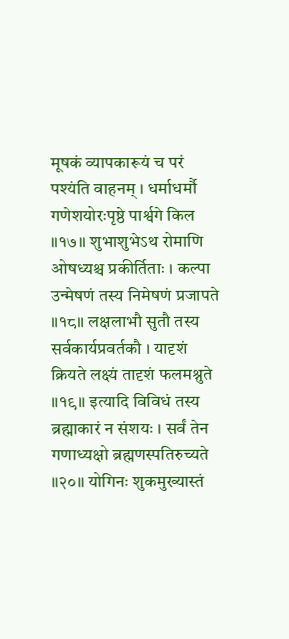मूषकं व्यापकारूयं च परं पश्यंति वाहनम् । धर्माधर्मौ गणेशयोरःपृष्ठे पार्श्वगे किल ॥१७॥ शुभाशुभेऽथ रोमाणि ओषध्यश्च प्रकीर्तिताः । कल्पा उन्मेषणं तस्य निमेषणं प्रजापते ॥१८॥ लक्षलाभौ सुतौ तस्य सर्वकार्यप्रवर्तकौ । यादृशं क्रियते लक्ष्यं तादृशं फलमश्नुते ॥१९॥ इत्यादि विविधं तस्य ब्रह्माकारं न संशयः । सर्वं तेन गणाध्यक्षो ब्रह्मणस्पतिरुच्यते ॥२०॥ योगिनः शुकमुख्यास्तं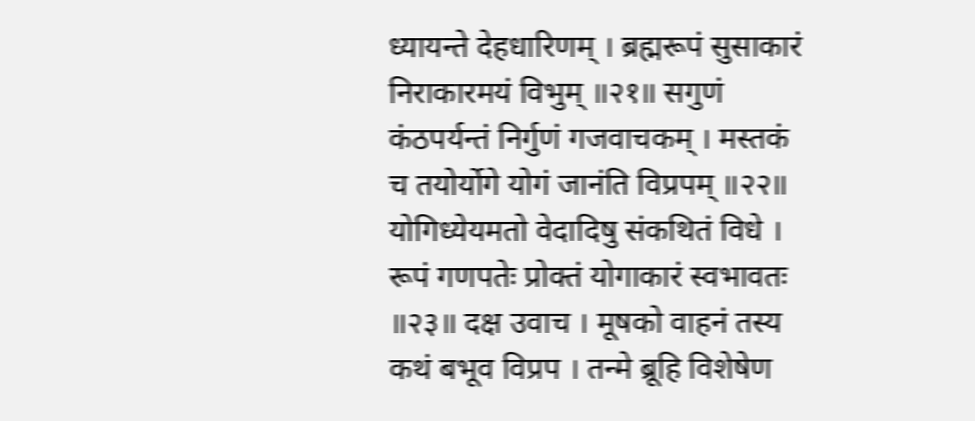ध्यायन्ते देहधारिणम् । ब्रह्मरूपं सुसाकारं निराकारमयं विभुम् ॥२१॥ सगुणं कंठपर्यन्तं निर्गुणं गजवाचकम् । मस्तकं च तयोर्योगे योगं जानंति विप्रपम् ॥२२॥ योगिध्येयमतो वेदादिषु संकथितं विधे । रूपं गणपतेः प्रोक्तं योगाकारं स्वभावतः ॥२३॥ दक्ष उवाच । मूषको वाहनं तस्य कथं बभूव विप्रप । तन्मे ब्रूहि विशेषेण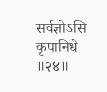सर्वज्ञोऽसि कृपानिधे ॥२४॥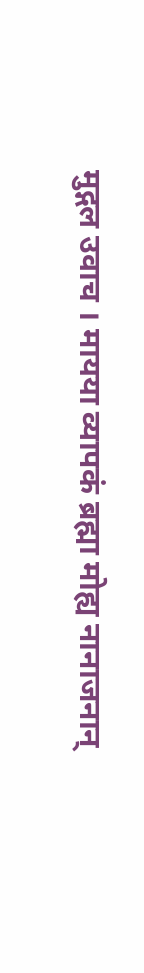मुद्गल उवाच । मायया व्यापकं ब्रह्मा मोह्य नानाजनान्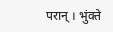परान् । भुंक्ते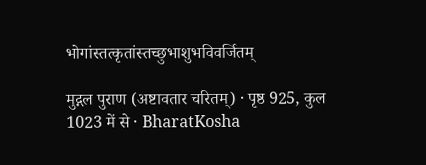भोगांस्तत्कृतांस्तच्छुभाशुभविवर्जितम्

मुद्गल पुराण (अष्टावतार चरितम्) · पृष्ठ 925, कुल 1023 में से · BharatKosha